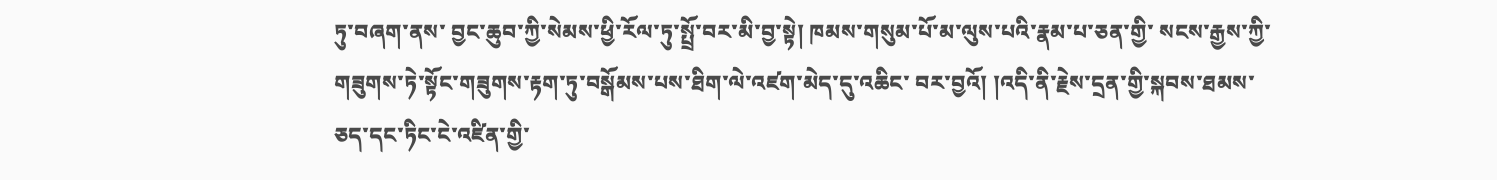ཏུ་བཞག་ནས་ བྱང་ཆུབ་ཀྱི་སེམས་ཕྱི་རོལ་ཏུ་སྤྲོ་བར་མི་བྱ་སྟེ། ཁམས་གསུམ་པོ་མ་ལུས་པའི་རྣམ་པ་ཅན་གྱི་ སངས་རྒྱས་ཀྱི་གཟུགས་ཏེ་སྟོང་གཟུགས་རྟག་ཏུ་བསྒོམས་པས་ཐིག་ལེ་འཛག་མེད་དུ་འཆིང་ བར་བྱའོ། །འདི་ནི་རྗེས་དྲན་གྱི་སྐབས་ཐམས་ཅད་དང་ཏིང་ངེ་འཛིན་གྱི་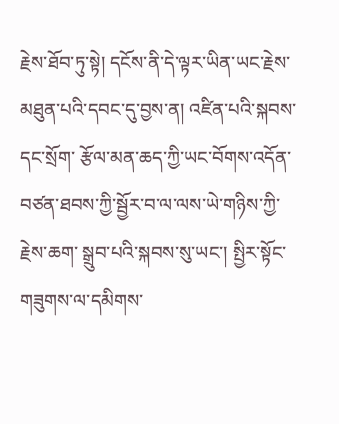རྗེས་ཐོབ་ཏུ་སྟེ། དངོས་ནི་དེ་ལྟར་ཡིན་ཡང་རྗེས་མཐུན་པའི་དབང་དུ་བྱས་ན། འཛིན་པའི་སྐབས་དང་སྲོག་ རྩོལ་མན་ཆད་ཀྱི་ཡང་བོགས་འདོན་བཙན་ཐབས་ཀྱི་སྦྱོར་བ་ལ་ལས་ཡེ་གཉིས་ཀྱི་རྗེས་ཆག་ སྒྲུབ་པའི་སྐབས་སུ་ཡང་། སྤྱིར་སྟོང་གཟུགས་ལ་དམིགས་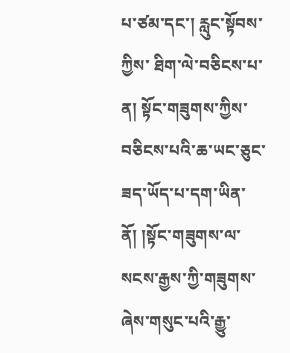པ་ཙམ་དང་། རླུང་སྟོབས་ཀྱིས་ ཐིག་ལེ་བཅིངས་པ་ན། སྟོང་གཟུགས་ཀྱིས་བཅིངས་པའི་ཆ་ཡང་ཅུང་ཟད་ཡོད་པ་དག་ཡིན་ ནོ། །སྟོང་གཟུགས་ལ་སངས་རྒྱས་ཀྱི་གཟུགས་ཞེས་གསུང་པའི་རྒྱུ་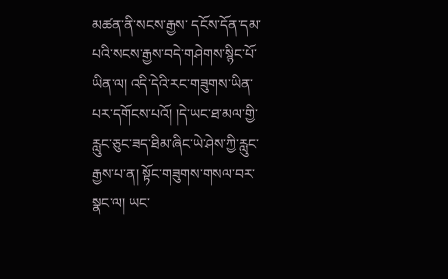མཚན་ནི་སངས་རྒྱས་ དངོས་དོན་དམ་པའི་སངས་རྒྱས་བདེ་གཤེགས་སྙིང་པོ་ཡིན་ལ། འདི་དེའི་རང་གཟུགས་ཡིན་ པར་དགོངས་པའོ། །དེ་ཡང་ཐ་མལ་གྱི་རླུང་ཅུང་ཟད་ཐིམ་ཞིང་ཡེ་ཤེས་ཀྱི་རླུང་རྒྱས་པ་ན། སྟོང་གཟུགས་གསལ་བར་སྣང་ལ། ཡང་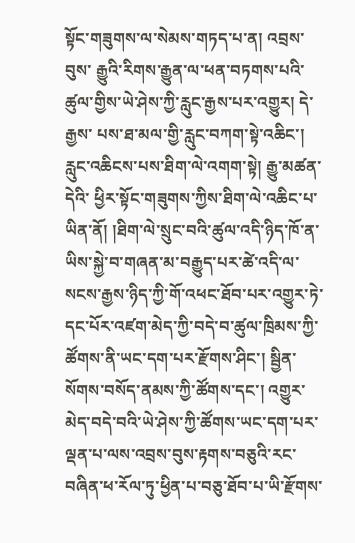སྟོང་གཟུགས་ལ་སེམས་གཏད་པ་ན། འབྲས་བུས་ རྒྱུའི་རིགས་རྒྱུན་ལ་ཕན་བཏགས་པའི་ཚུལ་གྱིས་ཡེ་ཤེས་ཀྱི་རླུང་རྒྱས་པར་འགྱུར། དེ་རྒྱས་ པས་ཐ་མལ་གྱི་རླུང་བཀག་སྟེ་འཆིང་། རླུང་འཆིངས་པས་ཐིག་ལེ་འགག་སྟེ། རྒྱུ་མཚན་དེའི་ ཕྱིར་སྟོང་གཟུགས་ཀྱིས་ཐིག་ལེ་འཆིང་པ་ཡིན་ནོ། །ཐིག་ལེ་སྲུང་བའི་ཚུལ་འདི་ཉིད་ཁོ་ན་ ཡིས་སྐྱེ་བ་གཞན་མ་བརྒྱུད་པར་ཚེ་འདི་ལ་སངས་རྒྱས་ཉིད་ཀྱི་གོ་འཕང་ཐོབ་པར་འགྱུར་ཏེ་ དང་པོར་འཛག་མེད་ཀྱི་བདེ་བ་ཚུལ་ཁྲིམས་ཀྱི་ཚོགས་ནི་ཡང་དག་པར་རྫོགས་ཤིང་། སྦྱིན་ སོགས་བསོད་ནམས་ཀྱི་ཚོགས་དང་། འགྱུར་མེད་བདེ་བའི་ཡེ་ཤེས་ཀྱི་ཚོགས་ཡང་དག་པར་ ལྡན་པ་ལས་འབྲས་བུས་རྟགས་བཅུའི་རང་བཞིན་ཕ་རོལ་ཏུ་ཕྱིན་པ་བཅུ་ཐོབ་པ་ཡི་རྫོགས་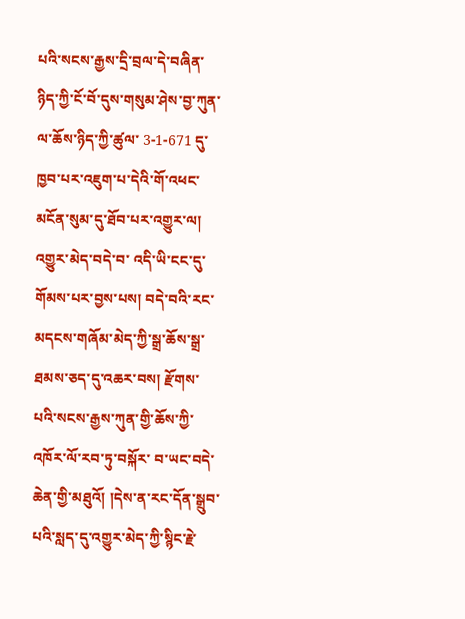པའི་སངས་རྒྱས་དྲི་བྲལ་དེ་བཞིན་ཉིད་ཀྱི་ངོ་བོ་དུས་གསུམ་ཤེས་བྱ་ཀུན་ལ་ཆོས་ཉིད་ཀྱི་ཚུལ་ 3-1-671 དུ་ཁྱབ་པར་འཇུག་པ་དེའི་གོ་འཕང་མངོན་སུམ་དུ་ཐོབ་པར་འགྱུར་ལ། འགྱུར་མེད་བདེ་བ་ འདི་ཡི་ངང་དུ་གོམས་པར་བྱས་པས། བདེ་བའི་རང་མདངས་གཞོམ་མེད་ཀྱི་སྒྲ་ཆོས་སྒྲ་ ཐམས་ཅད་དུ་འཆར་བས། རྫོགས་པའི་སངས་རྒྱས་ཀུན་གྱི་ཆོས་ཀྱི་འཁོར་ལོ་རབ་ཏུ་བསྐོར་ བ་ཡང་བདེ་ཆེན་གྱི་མཐུའོ། །དེས་ན་རང་དོན་སྒྲུབ་པའི་སླད་དུ་འགྱུར་མེད་ཀྱི་སྙིང་རྗེ་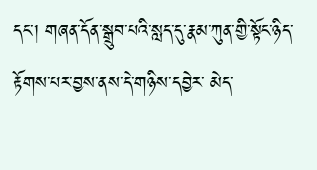དང་། གཞན་དོན་སྒྲུབ་པའི་སླད་དུ་རྣམ་ཀུན་གྱི་སྟོང་ཉིད་རྟོགས་པར་བྱས་ནས་དེ་གཉིས་དབྱེར་ མེད་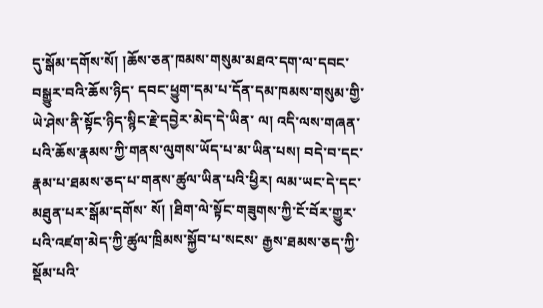དུ་སྒོམ་དགོས་སོ། །ཆོས་ཅན་ཁམས་གསུམ་མཐའ་དག་ལ་དབང་བསྒྱུར་བའི་ཆོས་ཉིད་ དབང་ཕྱུག་དམ་པ་དོན་དམ་ཁམས་གསུམ་གྱི་ཡེ་ཤེས་ནི་སྟོང་ཉིད་སྙིང་རྗེ་དབྱེར་མེད་དེ་ཡིན་ ལ། འདི་ལས་གཞན་པའི་ཆོས་རྣམས་ཀྱི་གནས་ལུགས་ཡོད་པ་མ་ཡིན་པས། བདེ་བ་དང་ རྣམ་པ་ཐམས་ཅད་པ་གནས་ཚུལ་ཡིན་པའི་ཕྱིར། ལམ་ཡང་དེ་དང་མཐུན་པར་སྒོམ་དགོས་ སོ། །ཐིག་ལེ་སྟོང་གཟུགས་ཀྱི་ངོ་བོར་གྱུར་པའི་འཛག་མེད་ཀྱི་ཚུལ་ཁྲིམས་སྐྱོབ་པ་སངས་ རྒྱས་ཐམས་ཅད་ཀྱི་སྡོམ་པའི་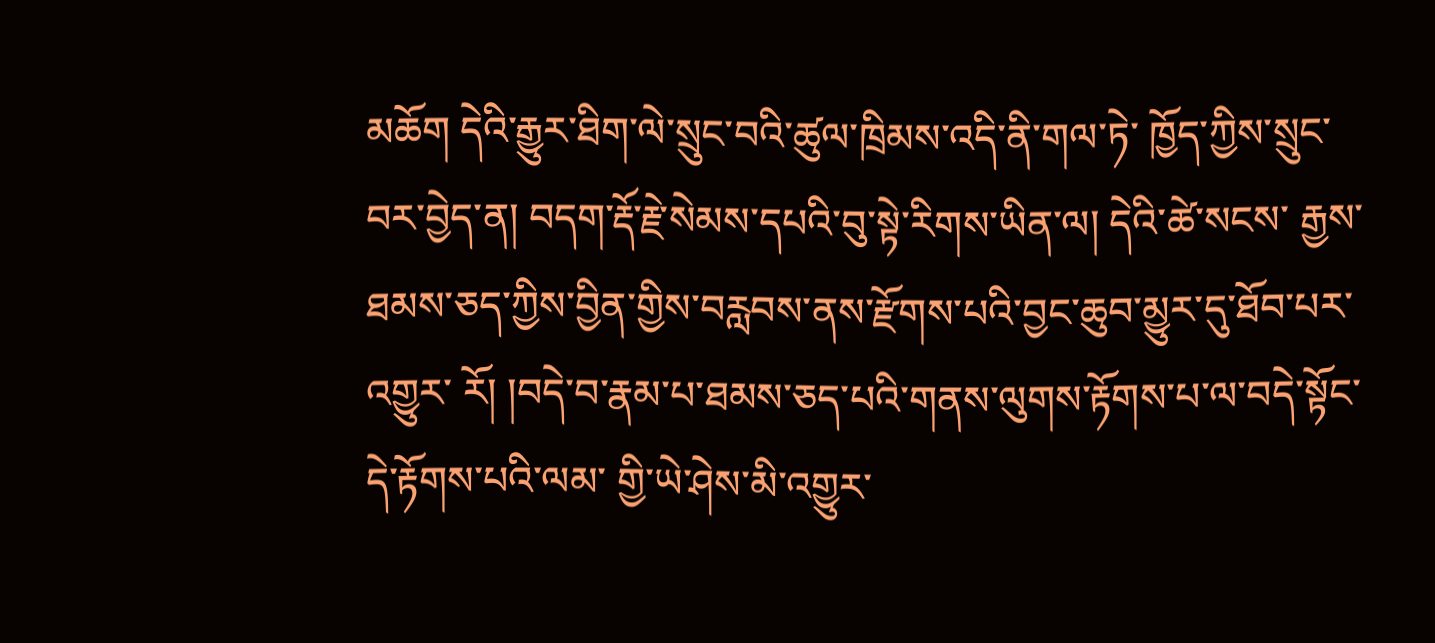མཆོག དེའི་རྒྱུར་ཐིག་ལེ་སྲུང་བའི་ཚུལ་ཁྲིམས་འདི་ནི་གལ་ཏེ་ ཁྱོད་ཀྱིས་སྲུང་བར་བྱེད་ན། བདག་རྡོ་རྗེ་སེམས་དཔའི་བུ་སྟེ་རིགས་ཡིན་ལ། དེའི་ཚེ་སངས་ རྒྱས་ཐམས་ཅད་ཀྱིས་བྱིན་གྱིས་བརླབས་ནས་རྫོགས་པའི་བྱང་ཆུབ་མྱུར་དུ་ཐོབ་པར་འགྱུར་ རོ། །བདེ་བ་རྣམ་པ་ཐམས་ཅད་པའི་གནས་ལུགས་རྟོགས་པ་ལ་བདེ་སྟོང་དེ་རྟོགས་པའི་ལམ་ གྱི་ཡེ་ཤེས་མི་འགྱུར་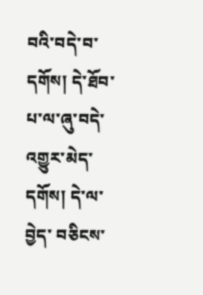བའི་བདེ་བ་དགོས། དེ་ཐོབ་པ་ལ་ཞུ་བདེ་འགྱུར་མེད་དགོས། དེ་ལ་བྱེད་ བཅིངས་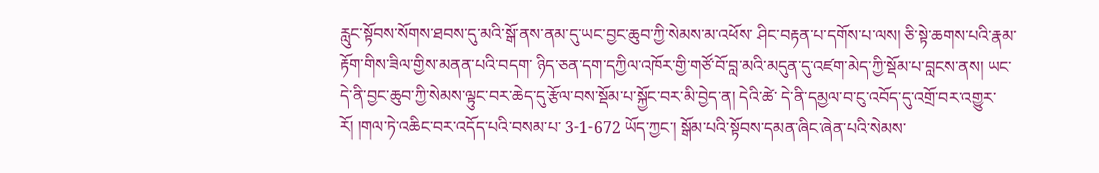རླུང་སྟོབས་སོགས་ཐབས་དུ་མའི་སྒོ་ནས་ནམ་དུ་ཡང་བྱང་ཆུབ་ཀྱི་སེམས་མ་འཕོས་ ཤིང་བརྟན་པ་དགོས་པ་ལས། ཅི་སྟེ་ཆགས་པའི་རྣམ་རྟོག་གིས་ཟིལ་གྱིས་མནན་པའི་བདག་ ཉིད་ཅན་དག་དཀྱིལ་འཁོར་གྱི་གཙོ་བོ་བླ་མའི་མདུན་དུ་འཛག་མེད་ཀྱི་སྡོམ་པ་བླངས་ནས། ཡང་དེ་ནི་བྱང་ཆུབ་ཀྱི་སེམས་ལྟུང་བར་ཆེད་དུ་རྩོལ་བས་སྡོམ་པ་སྐྱོང་བར་མི་བྱེད་ན། དེའི་ཚེ་ དེ་ནི་དམྱལ་བ་ངུ་འབོད་དུ་འགྲོ་བར་འགྱུར་རོ། །གལ་ཏེ་འཆིང་བར་འདོད་པའི་བསམ་པ་ 3-1-672 ཡོད་ཀྱང་། སྒོམ་པའི་སྟོབས་དམན་ཞིང་ཞེན་པའི་སེམས་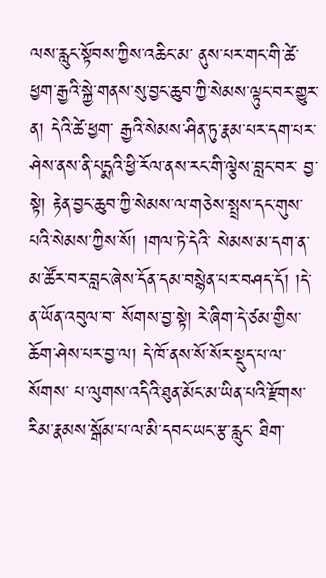ལས་རླུང་སྟོབས་ཀྱིས་འཆིང་མ་ ནུས་པར་གང་གི་ཚེ་ཕྱག་རྒྱའི་སྐྱེ་གནས་སུ་བྱང་ཆུབ་ཀྱི་སེམས་ལྟུང་བར་གྱུར་ན། དེའི་ཚེ་ཕྱག་ རྒྱའི་སེམས་ཤིན་ཏུ་རྣམ་པར་དག་པར་ཤེས་ནས་ནི་པདྨའི་ཕྱི་རོལ་ནས་རང་གི་ལྕེས་བླང་བར་ བྱ་སྟེ། རྟེན་བྱང་ཆུབ་ཀྱི་སེམས་ལ་གཅེས་སྤྲས་དང་གུས་པའི་སེམས་ཀྱིས་སོ། །གལ་ཏེ་དེའི་ སེམས་མ་དག་ན་མ་ཚོར་བར་བླང་ཞེས་དོན་དམ་བསྙེན་པར་བཤད་དོ། །དེ་ན་ཡོན་འབུལ་བ་ སོགས་བྱ་སྟེ། རེ་ཞིག་དེ་ཙམ་གྱིས་ཆོག་ཤེས་པར་བྱ་ལ། དེ་ཁོ་ནས་སོ་སོར་སྡུད་པ་ལ་སོགས་ པ་ལུགས་འདིའི་ཐུན་མོང་མ་ཡིན་པའི་རྫོགས་རིམ་རྣམས་སྒོམ་པ་ལ་མི་དབང་ཡང་རྩ་རླུང་ ཐིག་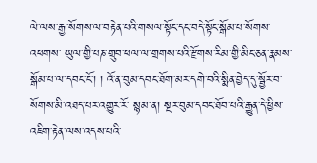ལེ་ལས་རྒྱ་སོགས་ལ་བརྟེན་པའི་གསལ་སྟོང་དང་བདེ་སྟོང་སྒོམ་པ་སོགས་འཕགས་ ཡུལ་གྱི་པཎ་གྲུབ་ཕལ་ལ་གྲགས་པའི་རྫོགས་རིམ་གྱི་མིང་ཅན་རྣམས་སྒོམ་པ་ལ་དབང་ངོ་། ། འོ་ན་བུམ་དབང་ཐོག་མར་དགེ་བའི་སྨིན་བྱེད་དུ་སྦྱོར་བ་སོགས་མི་འཐད་པར་འགྱུར་རོ་ སྙམ་ན། སྔར་བུམ་དབང་ཐོབ་པའི་རྒྱུན་དེ་ཕྱིས་འཇིག་རྟེན་ལས་འདས་པའི་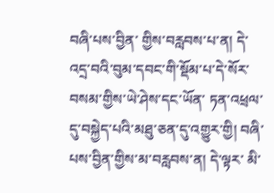བཞི་པས་བྱིན་ གྱིས་བརླབས་པ་ན། དེ་འདྲ་བའི་བུམ་དབང་གི་སྡོམ་པ་དེ་སོར་བསམ་གྱིས་ཡེ་ཤེས་དང་ཡོན་ ཏན་འཕྲལ་དུ་བསྐྱེད་པའི་མཐུ་ཅན་དུ་འགྱུར་གྱི། བཞི་པས་བྱིན་གྱིས་མ་བརླབས་ན། དེ་ལྟར་ མི་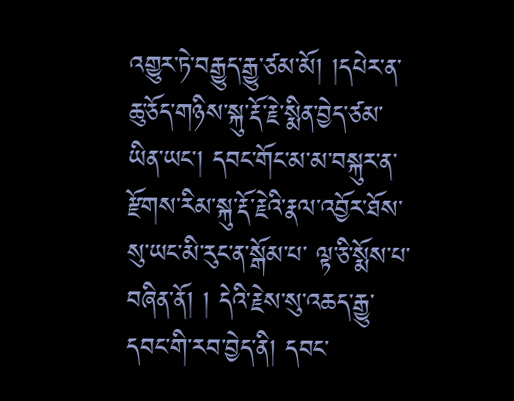འགྱུར་ཏེ་བརྒྱུད་རྒྱུ་ཙམ་མོ། །དཔེར་ན་ཆུ་ཅོད་གཉིས་སྐུ་རྡོ་རྗེ་སྨིན་བྱེད་ཙམ་ཡིན་ཡང་། དབང་གོང་མ་མ་བསྐུར་ན་རྫོགས་རིམ་སྐུ་རྡོ་རྗེའི་རྣལ་འབྱོར་ཐོས་སུ་ཡང་མི་རུང་ན་སྒོམ་པ་ ལྟ་ཅི་སྨོས་པ་བཞིན་ནོ། ། དེའི་རྗེས་སུ་འཆད་རྒྱུ་དབང་གི་རབ་བྱེད་ནི། དབང་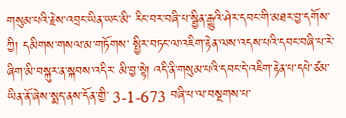གསུམ་པའི་རྗེས་འབྲང་ཡིན་ཡང་མི་ རིང་བར་བཞི་པ་སྦྱིན་རྒྱུའི་ཤེར་དབང་གི་མཐར་བྱ་དགོས་ཀྱི། དམིགས་གསལ་མ་གཏོགས་ སྤྱིར་བཏང་ལ་འཇིག་རྟེན་ལས་འདས་པའི་དབང་བཞི་པ་རེ་ཞིག་མི་བསྐུར་ན་སྐབས་འདིར་ མི་བྱ་སྟེ། འདི་ནི་གསུམ་པའི་དབང་དེ་འཇིག་རྟེན་པ་དཔེ་ཙམ་ཡིན་ནོ་ཞེས་སྨད་ནས་དོན་གྱི་ 3-1-673 བཞི་པ་ལ་བསྔགས་པ་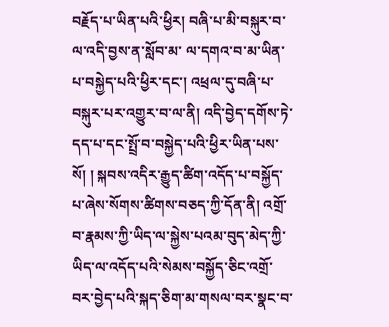བརྗོད་པ་ཡིན་པའི་ཕྱིར། བཞི་པ་མི་བསྐུར་བ་ལ་འདི་བྱས་ན་སློབ་མ་ ལ་དགའ་བ་མ་ཡིན་པ་བསྐྱེད་པའི་ཕྱིར་དང་། འཕྲལ་དུ་བཞི་པ་བསྐུར་པར་འགྱུར་བ་ལ་ནི། འདི་བྱེད་དགོས་ཏེ་དད་པ་དང་སྤྲོ་བ་བསྐྱེད་པའི་ཕྱིར་ཡིན་པས་སོ། ། སྐབས་འདིར་རྒྱུད་ཚིག་འདོད་པ་བསྐྱོད་པ་ཞེས་སོགས་ཚིགས་བཅད་ཀྱི་དོན་ནི། འགྲོ་ བ་རྣམས་ཀྱི་ཡིད་ལ་སྐྱེས་པའམ་བུད་མེད་ཀྱི་ཡིད་ལ་འདོད་པའི་སེམས་བསྐྱོད་ཅིང་འགྲོ་ བར་བྱེད་པའི་སྐད་ཅིག་མ་གསལ་བར་སྣང་བ་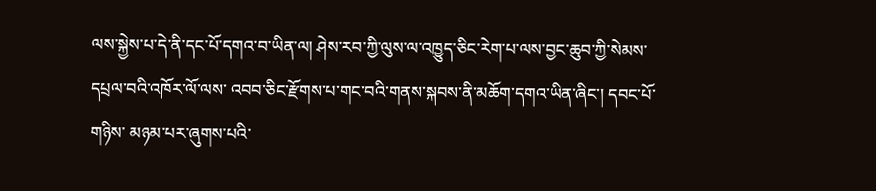ལས་སྐྱེས་པ་དེ་ནི་དང་པོ་དགའ་བ་ཡིན་ལ། ཤེས་རབ་ཀྱི་ལུས་ལ་འཁྱུད་ཅིང་རེག་པ་ལས་བྱང་ཆུབ་ཀྱི་སེམས་དཔྲལ་བའི་འཁོར་ལོ་ལས་ འབབ་ཅིང་རྫོགས་པ་གང་བའི་གནས་སྐབས་ནི་མཆོག་དགའ་ཡིན་ཞིང་། དབང་པོ་གཉིས་ མཉམ་པར་ཞུགས་པའི་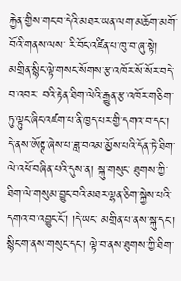རྐྱེན་གྱིས་གང་བ་དེའི་མཐར་ཡན་ལག་མཆོག་མགོ་བོའི་གནས་ལས་ རི་བོང་འཛིན་པ་ཁུ་བ་ཞུ་སྟེ། མགྲིན་སྙིང་ལྟེ་གསང་སོགས་རྩ་འཁོར་སོ་སོར་བདེ་བ་འབར་ བའི་རྟེན་ཐིག་ལེའི་རྒྱུན་རྩ་འཁོར་གཅིག་ཏུ་ལྟུང་ཞིང་འཛག་པ་ནི་ཁྱད་པར་གྱི་དགའ་བ་དང་། དེ་ནས་ཨོཊྚ་ཞེས་པ་ཟླ་བའམ་མྱོས་པའི་དོན་ཏེ་ཐིག་ལེ་འཕོ་བཞིན་པའི་དུས་ན། སྐུ་གསུང་ ཐུགས་ཀྱི་ཐིག་ལེ་གསུམ་བྱུང་བའི་མཐར་ལྷན་ཅིག་སྐྱེས་པའི་དགའ་བ་འབྱུང་ངོ་། །དེ་ཡང་ མགྲིན་པ་ནས་སྐུ་དང་། སྙིང་ག་ནས་གསུང་དང་། ལྟེ་བ་ནས་ཐུགས་ཀྱི་ཐིག་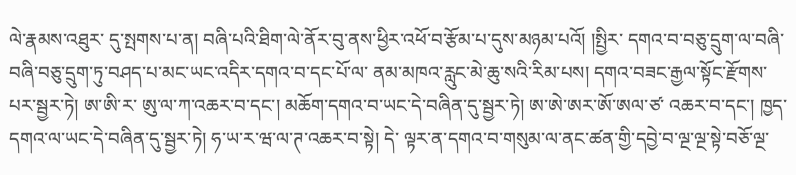ལེ་རྣམས་འཐུར་ དུ་སྤགས་པ་ན། བཞི་པའི་ཐིག་ལེ་ནོར་བུ་ནས་ཕྱིར་འཕོ་བ་རྩོམ་པ་དུས་མཉམ་པའོ། །སྤྱིར་ དགའ་བ་བཅུ་དྲུག་ལ་བཞི་བཞི་བཅུ་དྲུག་ཏུ་བཤད་པ་མང་ཡང་འདིར་དགའ་བ་དང་པོ་ལ་ ནམ་མཁའ་རླུང་མེ་ཆུ་སའི་རིམ་པས། དགའ་བཟང་རྒྱལ་སྟོང་རྫོགས་པར་སྦྱར་ཏེ། ཨ་ཨི་ར་ ཨུ་ལ་ཀ་འཆར་བ་དང་། མཆོག་དགའ་བ་ཡང་དེ་བཞིན་དུ་སྦྱར་ཏེ། ཨ་ཨེ་ཨར་ཨོ་ཨལ་ཙ་ འཆར་བ་དང་། ཁྱད་དགའ་ལ་ཡང་དེ་བཞིན་དུ་སྦྱར་ཏེ། ཧ་ཡ་ར་ཝ་ལ་ཊ་འཆར་བ་སྟེ། དེ་ ལྟར་ན་དགའ་བ་གསུམ་ལ་ནང་ཚན་གྱི་དབྱེ་བ་ལྔ་ལྔ་སྟེ་བཅོ་ལྔ་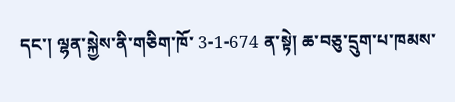དང་། ལྷན་སྐྱེས་ནི་གཅིག་ཁོ་ 3-1-674 ན་སྟེ། ཆ་བཅུ་དྲུག་པ་ཁམས་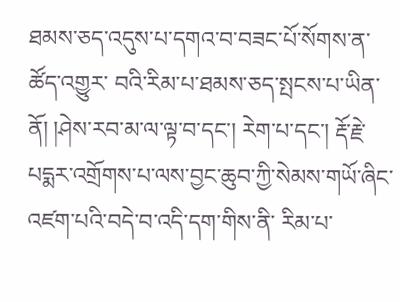ཐམས་ཅད་འདུས་པ་དགའ་བ་བཟང་པོ་སོགས་ན་ཚོད་འགྱུར་ བའི་རིམ་པ་ཐམས་ཅད་སྤངས་པ་ཡིན་ནོ། །ཤེས་རབ་མ་ལ་ལྟ་བ་དང་། རེག་པ་དང་། རྡོ་རྗེ་ པདྨར་འགྲོགས་པ་ལས་བྱང་ཆུབ་ཀྱི་སེམས་གཡོ་ཞིང་འཛག་པའི་བདེ་བ་འདི་དག་གིས་ནི་ རིམ་པ་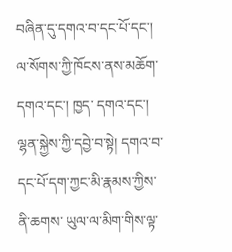བཞིན་དུ་དགའ་བ་དང་པོ་དང་། ལ་སོགས་ཀྱི་ཁོངས་ནས་མཆོག་དགའ་དང་། ཁྱད་ དགའ་དང་། ལྷན་སྐྱེས་ཀྱི་དབྱེ་བ་སྟེ། དགའ་བ་དང་པོ་དག་ཀྱང་མི་རྣམས་ཀྱིས་ནི་ཆགས་ ཡུལ་ལ་མིག་གིས་ལྟ་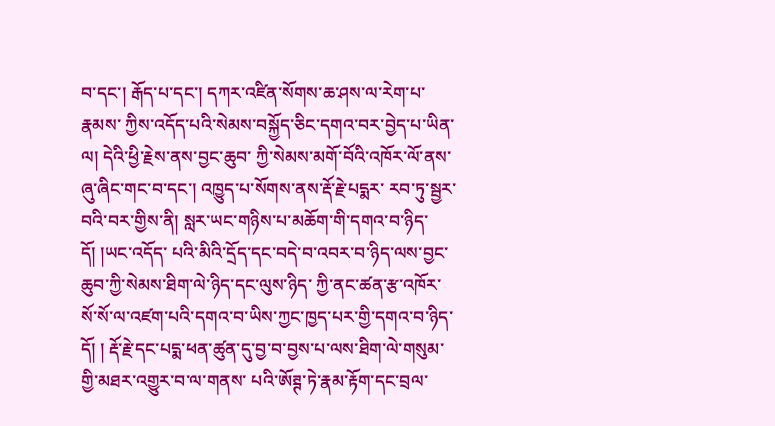བ་དང་། རྒོད་པ་དང་། དཀར་འཛིན་སོགས་ཆ་ཤས་ལ་རེག་པ་རྣམས་ ཀྱིས་འདོད་པའི་སེམས་བསྐྱོད་ཅིང་དགའ་བར་བྱེད་པ་ཡིན་ལ། དེའི་ཕྱི་རྗེས་ནས་བྱང་ཆུབ་ ཀྱི་སེམས་མགོ་བོའི་འཁོར་ལོ་ནས་ཞུ་ཞིང་གང་བ་དང་། འཁྱུད་པ་སོགས་ནས་རྡོ་རྗེ་པདྨར་ རབ་ཏུ་སྦྱར་བའི་བར་གྱིས་ནི། སླར་ཡང་གཉིས་པ་མཆོག་གི་དགའ་བ་ཉིད་དོ། །ཡང་འདོད་ པའི་མིའི་དྲོད་དང་བདེ་བ་འབར་བ་ཉིད་ལས་བྱང་ཆུབ་ཀྱི་སེམས་ཐིག་ལེ་ཉིད་དང་ལུས་ཉིད་ ཀྱི་ནང་ཚན་རྩ་འཁོར་སོ་སོ་ལ་འཛག་པའི་དགའ་བ་ཡིས་ཀྱང་ཁྱད་པར་གྱི་དགའ་བ་ཉིད་དོ། ། རྡོ་རྗེ་དང་པདྨ་ཕན་ཚུན་དུ་བྱ་བ་བྱས་པ་ལས་ཐིག་ལེ་གསུམ་གྱི་མཐར་འགྱུར་བ་ལ་གནས་ པའི་ཨོཊྚ་ཏེ་རྣམ་རྟོག་དང་བྲལ་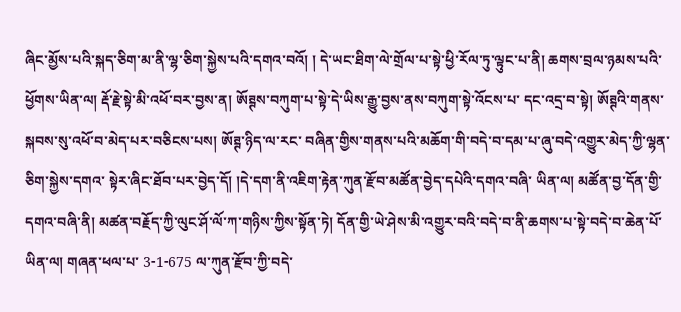ཞིང་མྱོས་པའི་སྐད་ཅིག་མ་ནི་ལྷ་ཅིག་སྐྱེས་པའི་དགའ་བའོ། ། དེ་ཡང་ཐིག་ལེ་གྲོལ་པ་སྟེ་ཕྱི་རོལ་ཏུ་ལྟུང་པ་ནི། ཆགས་བྲལ་ཉམས་པའི་ཕྱོགས་ཡིན་ལ། རྡོ་རྗེ་སྟེ་མི་འཕོ་བར་བྱས་ན། ཨོཊྚས་བཀུག་པ་སྟེ་དེ་ཡིས་རྒྱུ་བྱས་ནས་བཀུག་སྟེ་འོངས་པ་ དང་འདྲ་བ་སྟེ། ཨོཊྚའི་གནས་སྐབས་སུ་འཕོ་བ་མེད་པར་བཅིངས་པས། ཨོཊྚ་ཉིད་ལ་རང་ བཞིན་གྱིས་གནས་པའི་མཆོག་གི་བདེ་བ་དམ་པ་ཞུ་བདེ་འགྱུར་མེད་ཀྱི་ལྷན་ཅིག་སྐྱེས་དགའ་ སྟེར་ཞིང་ཐོབ་པར་བྱེད་དོ། །དེ་དག་ནི་འཇིག་རྟེན་ཀུན་རྫོབ་མཚོན་བྱེད་དཔེའི་དགའ་བཞི་ ཡིན་ལ། མཚོན་བྱ་དོན་གྱི་དགའ་བཞི་ནི། མཚན་བརྗོད་ཀྱི་ལུང་ཤོ་ལོ་ཀ་གཉིས་ཀྱིས་སྟོན་ཏེ། དོན་གྱི་ཡེ་ཤེས་མི་འགྱུར་བའི་བདེ་བ་ནི་ཆགས་པ་སྟེ་བདེ་བ་ཆེན་པོ་ཡིན་ལ། གཞན་ཕལ་པ་ 3-1-675 ལ་ཀུན་རྫོབ་ཀྱི་བདེ་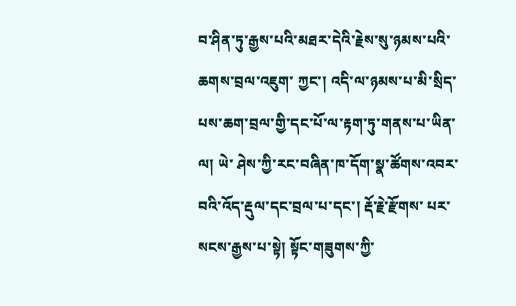བ་ཤིན་ཏུ་རྒྱས་པའི་མཐར་དེའི་རྗེས་སུ་ཉམས་པའི་ཆགས་བྲལ་འཇུག་ ཀྱང་། འདི་ལ་ཉམས་པ་མི་སྲིད་པས་ཆག་བྲལ་གྱི་དང་པོ་ལ་རྟག་ཏུ་གནས་པ་ཡིན་ལ། ཡེ་ ཤེས་ཀྱི་རང་བཞིན་ཁ་དོག་སྣ་ཚོགས་འབར་བའི་འོད་རྡུལ་དང་བྲལ་པ་དང་། རྡོ་རྗེ་རྫོགས་ པར་སངས་རྒྱས་པ་སྟེ། སྟོང་གཟུགས་ཀྱི་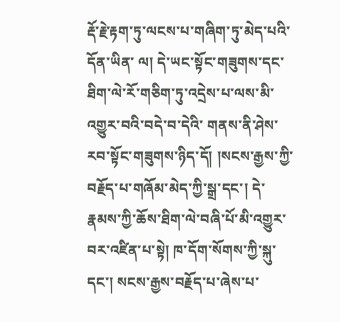རྡོ་རྗེ་རྟག་ཏུ་ལངས་པ་གཞིག་ཏུ་མེད་པའི་དོན་ཡིན་ ལ། དེ་ཡང་སྟོང་གཟུགས་དང་ཐིག་ལེ་རོ་གཅིག་ཏུ་འདྲེས་པ་ལས་མི་འགྱུར་བའི་བདེ་བ་དེའི་ གནས་ནི་ཤེས་རབ་སྟོང་གཟུགས་ཉིད་དོ། །སངས་རྒྱས་ཀྱི་བརྗོད་པ་གཞོམ་མེད་ཀྱི་སྒྲ་དང་། དེ་རྣམས་ཀྱི་ཆོས་ཐིག་ལེ་བཞི་པོ་མི་འགྱུར་བར་འཛིན་པ་སྟེ། ཁ་དོག་སོགས་ཀྱི་སྐུ་དང་། སངས་རྒྱས་བརྗོད་པ་ཞེས་པ་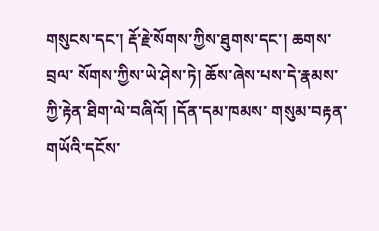གསུངས་དང་། རྡོ་རྗེ་སོགས་ཀྱིས་ཐུགས་དང་། ཆགས་བྲལ་ སོགས་ཀྱིས་ཡེ་ཤེས་ཏེ། ཆོས་ཞེས་པས་དེ་རྣམས་ཀྱི་རྟེན་ཐིག་ལེ་བཞིའོ། །དོན་དམ་ཁམས་ གསུམ་བརྟན་གཡོའི་དངོས་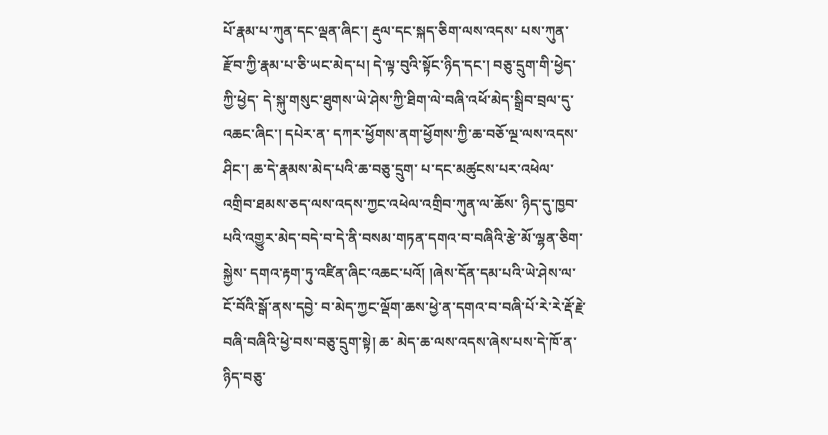པོ་རྣམ་པ་ཀུན་དང་ལྡན་ཞིང་། རྡུལ་དང་སྐད་ཅིག་ལས་འདས་ པས་ཀུན་རྫོབ་ཀྱི་རྣམ་པ་ཅི་ཡང་མེད་པ། དེ་ལྟ་བུའི་སྟོང་ཉིད་དང་། བཅུ་དྲུག་གི་ཕྱེད་ཀྱི་ཕྱེད་ དེ་སྐུ་གསུང་ཐུགས་ཡེ་ཤེས་ཀྱི་ཐིག་ལེ་བཞི་འཕོ་མེད་སྒྲིབ་བྲལ་དུ་འཆང་ཞིང་། དཔེར་ན་ དཀར་ཕྱོགས་ནག་ཕྱོགས་ཀྱི་ཆ་བཅོ་ལྔ་ལས་འདས་ཤིང་། ཆ་དེ་རྣམས་མེད་པའི་ཆ་བཅུ་དྲུག་ པ་དང་མཚུངས་པར་འཕེལ་འགྲིབ་ཐམས་ཅད་ལས་འདས་ཀྱང་འཕེལ་འགྲིབ་ཀུན་ལ་ཆོས་ ཉིད་དུ་ཁྱབ་པའི་འགྱུར་མེད་བདེ་བ་དེ་ནི་བསམ་གཏན་དགའ་བ་བཞིའི་རྩེ་མོ་ལྷན་ཅིག་སྐྱེས་ དགའ་རྟག་ཏུ་འཛིན་ཞིང་འཆང་པའོ། །ཞེས་དོན་དམ་པའི་ཡེ་ཤེས་ལ་ངོ་བོའི་སྒོ་ནས་དབྱེ་ བ་མེད་ཀྱང་ལྡོག་ཆས་ཕྱེ་ན་དགའ་བ་བཞི་པོ་རེ་རེ་རྡོ་རྗེ་བཞི་བཞིའི་ཕྱེ་བས་བཅུ་དྲུག་སྟེ། ཆ་ མེད་ཆ་ལས་འདས་ཞེས་པས་དེ་ཁོ་ན་ཉིད་བཅུ་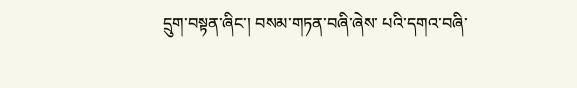དྲུག་བསྟན་ཞིང་། བསམ་གཏན་བཞི་ཞེས་ པའི་དགའ་བཞི་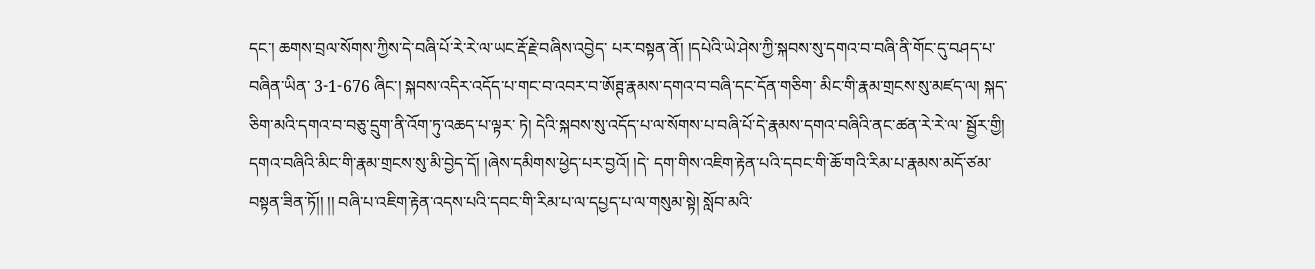དང་། ཆགས་བྲལ་སོགས་ཀྱིས་དེ་བཞི་པོ་རེ་རེ་ལ་ཡང་རྡོ་རྗེ་བཞིས་འབྱེད་ པར་བསྟན་ནོ། །དཔེའི་ཡེ་ཤེས་ཀྱི་སྐབས་སུ་དགའ་བ་བཞི་ནི་གོང་དུ་བཤད་པ་བཞིན་ཡིན་ 3-1-676 ཞིང་། སྐབས་འདིར་འདོད་པ་གང་བ་འབར་བ་ཨོཊྚ་རྣམས་དགའ་བ་བཞི་དང་དོན་གཅིག་ མིང་གི་རྣམ་གྲངས་སུ་མཛད་ལ། སྐད་ཅིག་མའི་དགའ་བ་བཅུ་དྲུག་ནི་འོག་ཏུ་འཆད་པ་ལྟར་ ཏེ། དེའི་སྐབས་སུ་འདོད་པ་ལ་སོགས་པ་བཞི་པོ་དེ་རྣམས་དགའ་བཞིའི་ནང་ཚན་རེ་རེ་ལ་ སྦྱོར་གྱི། དགའ་བཞིའི་མིང་གི་རྣམ་གྲངས་སུ་མི་བྱེད་དོ། །ཞེས་དམིགས་ཕྱེད་པར་བྱའོ། །དེ་ དག་གིས་འཇིག་རྟེན་པའི་དབང་གི་ཆོ་གའི་རིམ་པ་རྣམས་མདོ་ཙམ་བསྟན་ཟིན་ཏོ།། །། བཞི་པ་འཇིག་རྟེན་འདས་པའི་དབང་གི་རིམ་པ་ལ་དཔྱད་པ་ལ་གསུམ་སྟེ། སློབ་མའི་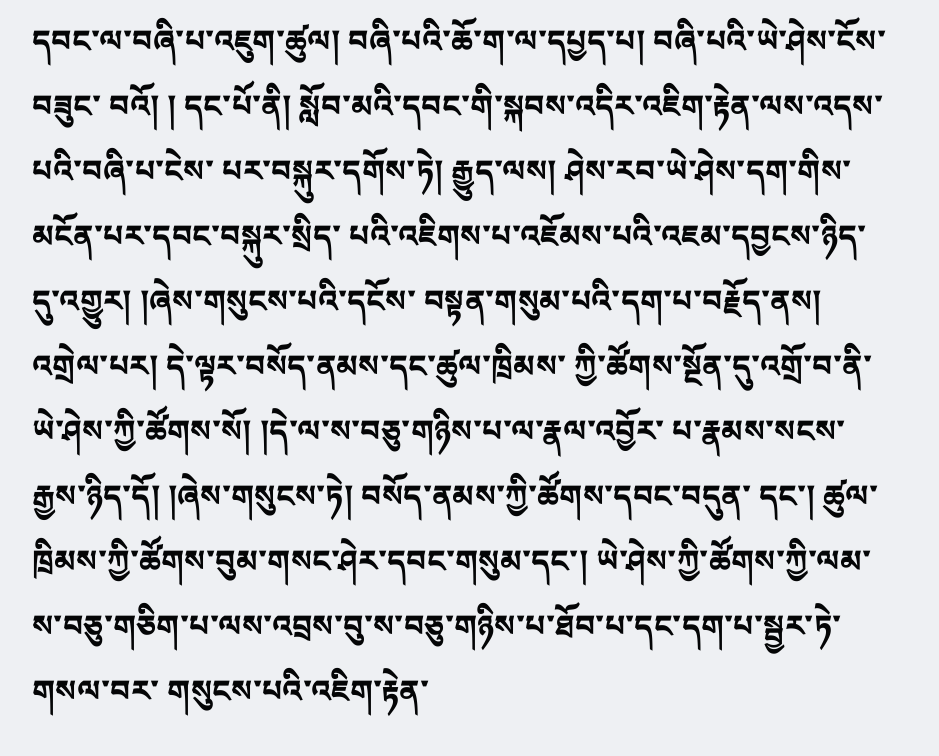དབང་ལ་བཞི་པ་འཇུག་ཚུལ། བཞི་པའི་ཆོ་ག་ལ་དཔྱད་པ། བཞི་པའི་ཡེ་ཤེས་ངོས་བཟུང་ བའོ། ། དང་པོ་ནི། སློབ་མའི་དབང་གི་སྐབས་འདིར་འཇིག་རྟེན་ལས་འདས་པའི་བཞི་པ་ངེས་ པར་བསྐུར་དགོས་ཏེ། རྒྱུད་ལས། ཤེས་རབ་ཡེ་ཤེས་དག་གིས་མངོན་པར་དབང་བསྐུར་སྲིད་ པའི་འཇིགས་པ་འཇོམས་པའི་འཇམ་དབྱངས་ཉིད་དུ་འགྱུར། །ཞེས་གསུངས་པའི་དངོས་ བསྟན་གསུམ་པའི་དག་པ་བརྗོད་ནས། འགྲེལ་པར། དེ་ལྟར་བསོད་ནམས་དང་ཚུལ་ཁྲིམས་ ཀྱི་ཚོགས་སྔོན་དུ་འགྲོ་བ་ནི་ཡེ་ཤེས་ཀྱི་ཚོགས་སོ། །དེ་ལ་ས་བཅུ་གཉིས་པ་ལ་རྣལ་འབྱོར་ པ་རྣམས་སངས་རྒྱས་ཉིད་དོ། །ཞེས་གསུངས་ཏེ། བསོད་ནམས་ཀྱི་ཚོགས་དབང་བདུན་ དང་། ཚུལ་ཁྲིམས་ཀྱི་ཚོགས་བུམ་གསང་ཤེར་དབང་གསུམ་དང་། ཡེ་ཤེས་ཀྱི་ཚོགས་ཀྱི་ལམ་ ས་བཅུ་གཅིག་པ་ལས་འབྲས་བུ་ས་བཅུ་གཉིས་པ་ཐོབ་པ་དང་དག་པ་སྦྱར་ཏེ་གསལ་བར་ གསུངས་པའི་འཇིག་རྟེན་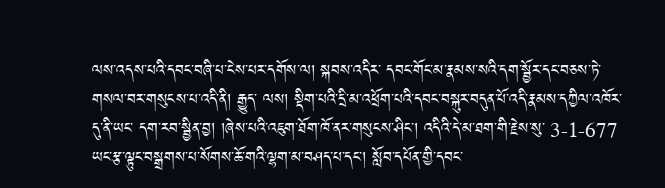ལས་འདས་པའི་དབང་བཞི་པ་ངེས་པར་དགོས་ལ། སྐབས་འདིར་ དབང་གོང་མ་རྣམས་སའི་དག་སྦྱོར་དང་བཅས་ཏེ་གསལ་བར་གསུངས་པ་འདི་ནི། རྒྱུད་ ལས། སྡིག་པའི་དྲི་མ་འཕྲོག་པའི་དབང་བསྐུར་བདུན་པོ་འདི་རྣམས་དཀྱིལ་འཁོར་དུ་ནི་ཡང་ དག་རབ་སྦྱིན་བྱ། །ཞེས་པའི་འཇུག་ཐོག་ཁོ་ནར་གསུངས་ཤིང་། འདིའི་དེ་མ་ཐག་གི་རྗེས་སུ་ 3-1-677 ཡང་རྩ་ལྟུང་བསྒྲགས་པ་སོགས་ཆོ་གའི་ལྷག་མ་བཤད་པ་དང་། སློབ་དཔོན་གྱི་དབང་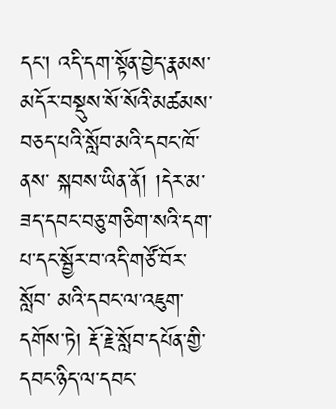དང་། འདི་དག་སྟོན་བྱེད་རྣམས་མདོར་བསྡུས་སོ་སོའི་མཚམས་བཅད་པའི་སློབ་མའི་དབང་ཁོ་ནས་ སྐབས་ཡིན་ནོ། །དེར་མ་ཟད་དབང་བཅུ་གཅིག་སའི་དག་པ་དང་སྦྱོར་བ་འདི་གཙོ་བོར་སློབ་ མའི་དབང་ལ་འཇུག་དགོས་ཏེ། རྡོ་རྗེ་སློབ་དཔོན་གྱི་དབང་ཉིད་ལ་དབང་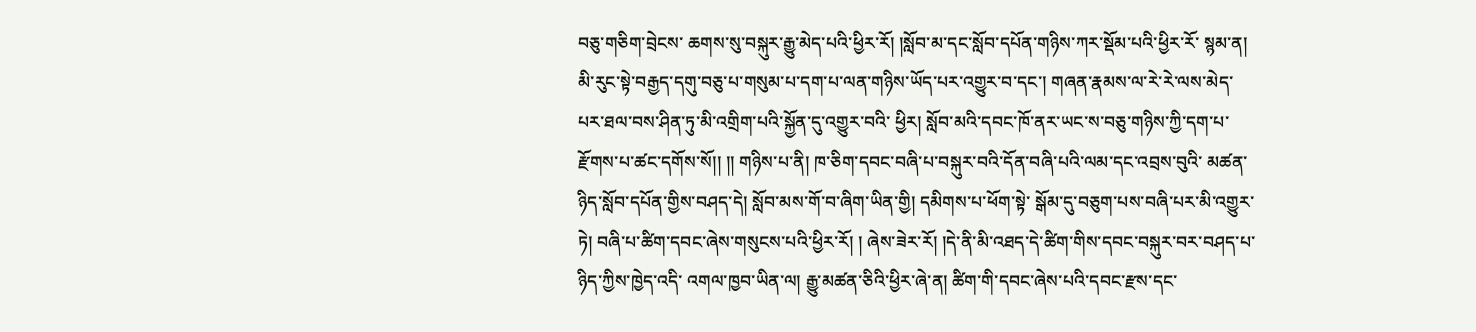བཅུ་གཅིག་བྲེངས་ ཆགས་སུ་བསྐུར་རྒྱུ་མེད་པའི་ཕྱིར་རོ། །སློབ་མ་དང་སློབ་དཔོན་གཉིས་ཀར་སྡོམ་པའི་ཕྱིར་རོ་ སྙམ་ན། མི་རུང་སྟེ་བརྒྱད་དགུ་བཅུ་པ་གསུམ་པ་དག་པ་ལན་གཉིས་ཡོད་པར་འགྱུར་བ་དང་། གཞན་རྣམས་ལ་རེ་རེ་ལས་མེད་པར་ཐལ་བས་ཤིན་ཏུ་མི་འགྲིག་པའི་སྐྱོན་དུ་འགྱུར་བའི་ ཕྱིར། སློབ་མའི་དབང་ཁོ་ནར་ཡང་ས་བཅུ་གཉིས་ཀྱི་དག་པ་རྫོགས་པ་ཚང་དགོས་སོ།། །། གཉིས་པ་ནི། ཁ་ཅིག་དབང་བཞི་པ་བསྐུར་བའི་དོན་བཞི་པའི་ལམ་དང་འབྲས་བུའི་ མཚན་ཉིད་སློབ་དཔོན་གྱིས་བཤད་དེ། སློབ་མས་གོ་བ་ཞིག་ཡིན་གྱི། དམིགས་པ་ཕོག་སྟེ་ སྒོམ་དུ་བཅུག་པས་བཞི་པར་མི་འགྱུར་ཏེ། བཞི་པ་ཚིག་དབང་ཞེས་གསུངས་པའི་ཕྱིར་རོ། ། ཞེས་ཟེར་རོ། །དེ་ནི་མི་འཐད་དེ་ཚིག་གིས་དབང་བསྐུར་བར་བཤད་པ་ཉིད་ཀྱིས་ཁྱེད་འདི་ འགལ་ཁྱབ་ཡིན་ལ། རྒྱུ་མཚན་ཅིའི་ཕྱིར་ཞེ་ན། ཚིག་གི་དབང་ཞེས་པའི་དབང་རྫས་དང་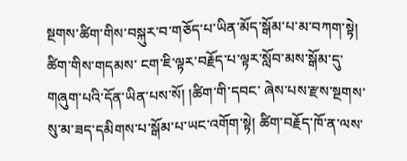སྔགས་ཚིག་གིས་བསྐུར་བ་གཅོད་པ་ཡིན་མོད་སྒོམ་པ་མ་བཀག་སྟེ། ཚིག་གིས་གདམས་ ངག་ཇི་ལྟར་བརྗོད་པ་ལྟར་སློབ་མས་སྒོམ་དུ་གཞུག་པའི་དོན་ཡིན་པས་སོ། །ཚིག་གི་དབང་ ཞེས་པས་རྫས་སྔགས་སུ་མ་ཟད་དམིགས་པ་སྒོམ་པ་ཡང་འགོག་སྟེ། ཚིག་བརྗོད་ཁོ་ན་ལས་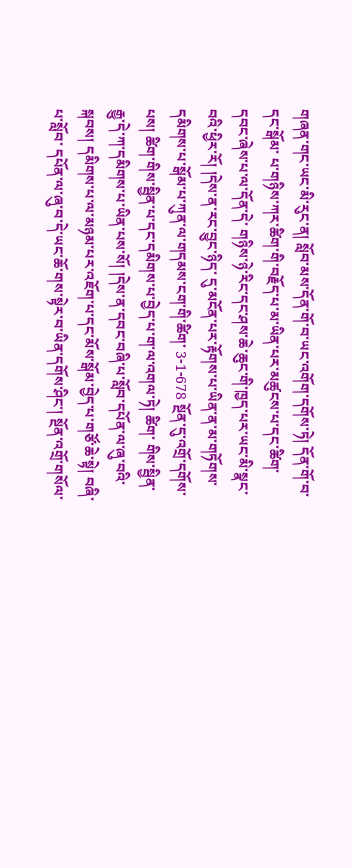གཞན་གང་ཡང་མི་རུང་ན། སློབ་མས་དོན་གོ་བ་ཡང་འགོག་དགོས་ཏེ། དོན་གོ་བ་དང་སྒོམ་ པ་གཉིས་ཀར་ཚིག་གི་བརྗོད་པ་མ་ཡིན་པར་མཚུངས་པ་དང་ཚིག་དབང་ཞེས་པ་ལ་དོན་དེ་ གཉིས་ཉེ་རིང་དང་ཤས་ཆེ་ཆུང་གི་ཁྱད་པར་ཡང་མི་སྣང་བའི་ཕྱིར་རོ། །དེས་ན་རང་བྱུང་ཉིད་ དུ་མངོན་པར་རྟོགས་པ་ཡིན་ན་མ་གཏོགས་དམིགས་པ་སྒོམ་པ་ཀུན་ལ་གདམས་ངག་གི་ཚིག་ 3-1-678 སྔོན་དུ་འགྲོ་དགོས་པས། ཚིག་གིས་སྦྱིན་པ་དང་དམིགས་པ་བྱེད་པ་ག་ལ་འགལ་ཏེ། ཚིག་ གིས་སྦྱིན་རྒྱུ་དེ་ཀ་དམིགས་པ་ཡིན་པས་སོ། །དེས་ན་དབང་བཞི་པ་སློབ་དཔོན་ལ་ཞུ་བའི་ སྐབས། དམིགས་པ་ལ་མཉམ་པར་འཇོག་པ་དང་མོས་སྒོམ་བྱེད་པ་གཙོ་ཆེ་སྟེ། བཞི་པ་སློབ་ དཔོན་ལ་ཞུ་བ་དེ་ཡང་ཆོ་གས་སྟེར་བ་ཡིན་དགོས་ཤིང་། སྔོན་འགྲོ་གསོལ་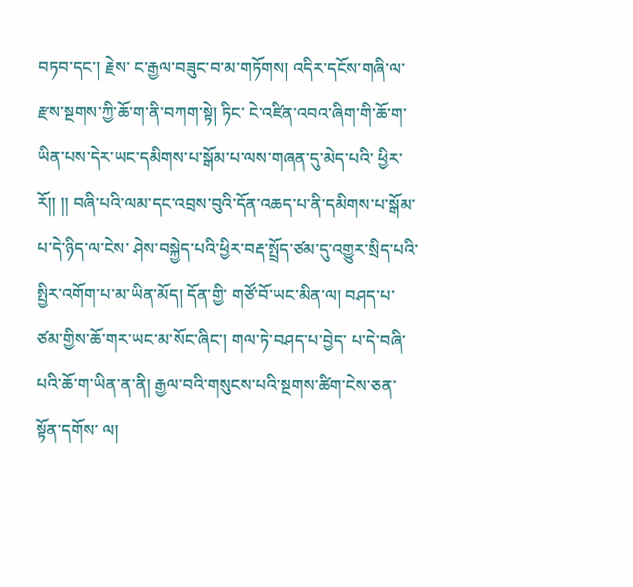བཏབ་དང་། རྗེས་ ང་རྒྱལ་བཟུང་བ་མ་གཏོགས། འདིར་དངོས་གཞི་ལ་རྫས་སྔགས་ཀྱི་ཆོ་ག་ནི་བཀག་སྟེ། ཏིང་ ངེ་འཛིན་འབའ་ཞིག་གི་ཆོ་ག་ཡིན་པས་དེར་ཡང་དམིགས་པ་སྒོམ་པ་ལས་གཞན་དུ་མེད་པའི་ ཕྱིར་རོ།། །། བཞི་པའི་ལམ་དང་འབྲས་བུའི་དོན་འཆད་པ་ནི་དམིགས་པ་སྒོམ་པ་དེ་ཉིད་ལ་ངེས་ ཤེས་བསྐྱེད་པའི་ཕྱིར་བརྡ་སྤྲོད་ཙམ་དུ་འགྱུར་སྲིད་པའི་སྤྱིར་འགོག་པ་མ་ཡིན་མོད། དོན་གྱི་ གཙོ་བོ་ཡང་མིན་ལ། བཤད་པ་ཙམ་གྱིས་ཆོ་གར་ཡང་མ་སོང་ཞིང་། གལ་ཏེ་བཤད་པ་བྱེད་ པ་དེ་བཞི་པའི་ཆོ་ག་ཡིན་ན་ནི། རྒྱལ་བའི་གསུངས་པའི་སྔགས་ཚིག་ངེས་ཅན་སྟོན་དགོས་ ལ།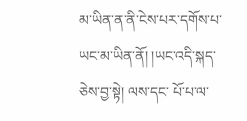མ་ཡིན་ན་ནི་ངེས་པར་དགོས་པ་ཡང་མ་ཡིན་ནོ། །ཡང་འདི་སྐད་ཅེས་བྱ་སྟེ། ལས་དང་ པོ་པ་ལ་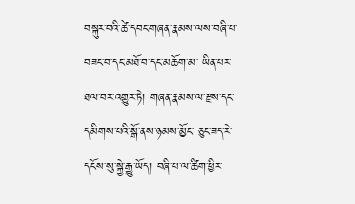བསྐུར་བའི་ཚེ་དབང་གཞན་རྣམས་ལས་བཞི་པ་བཟང་བ་དང་མཐོ་བ་དང་མཆོག་མ་ ཡིན་པར་ཐལ་བར་འགྱུར་ཏེ། གཞན་རྣམས་ལ་རྫས་དང་དམིགས་པའི་སྒོ་ནས་ཉམས་མྱོང་ ཅུང་ཟད་རེ་དངོས་སུ་སྐྱེ་རྒྱུ་ཡོད། བཞི་པ་ལ་ཚིག་ཕྱིར་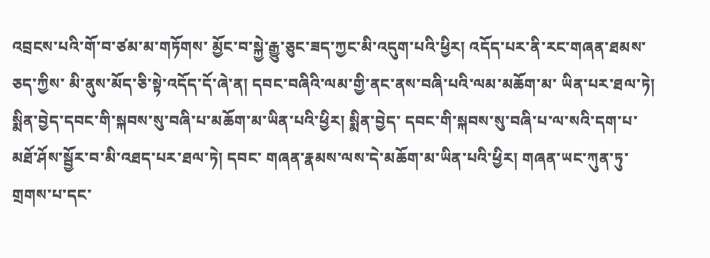འབྲངས་པའི་གོ་བ་ཙམ་མ་གཏོགས་ མྱོང་བ་སྐྱེ་རྒྱུ་ཅུང་ཟད་ཀྱང་མི་འདུག་པའི་ཕྱིར། འདོད་པར་ནི་རང་གཞན་ཐམས་ཅད་ཀྱིས་ མི་ནུས་མོད་ཅི་སྟེ་འདོད་དོ་ཞེ་ན། དབང་བཞིའི་ལམ་གྱི་ནང་ནས་བཞི་པའི་ལམ་མཆོག་མ་ ཡིན་པར་ཐལ་ཏེ། སྨིན་བྱེད་དབང་གི་སྐབས་སུ་བཞི་པ་མཆོག་མ་ཡིན་པའི་ཕྱིར། སྨིན་བྱེད་ དབང་གི་སྐབས་སུ་བཞི་པ་ལ་སའི་དག་པ་མཐོ་ཤོས་སྦྱོར་བ་མི་འཐད་པར་ཐལ་ཏེ། དབང་ གཞན་རྣམས་ལས་དེ་མཆོག་མ་ཡིན་པའི་ཕྱིར། གཞན་ཡང་ཀུན་ཏུ་གྲགས་པ་དང་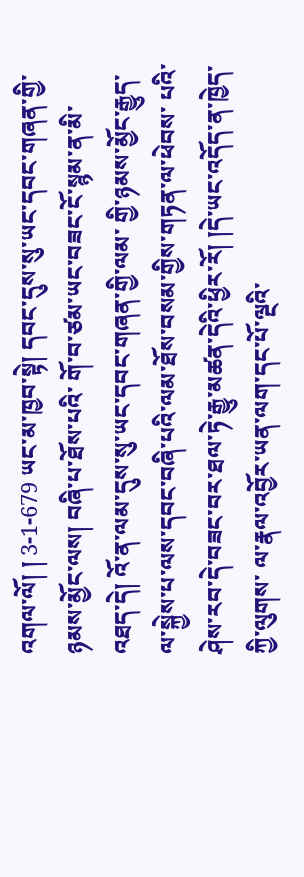འགལ་ལོ། ། 3-1-679 ཡང་མ་ཁྱབ་སྟེ། དབང་དུས་སུ་ཡང་དབང་གཞན་གྱི་ཉམས་མྱོང་ལས། བཞི་པ་ཐོས་པའི་ གོ་བ་ཙམ་ཡང་བཟང་ངོ་སྙམ་ན་མི་འཐད་དེ། འོ་ན་ལམ་དུས་སུ་ཡང་དབང་གཞན་གྱི་ལམ་ གྱི་ཉམས་མྱོང་རྒྱུད་ལ་སྐྱེས་པ་ལས་དབང་བཞི་པའི་ལམ་ཐོས་བསམ་གྱིས་གཏན་ལ་ཕེབས་ པའི་ཤེས་རབ་དེ་བཟང་བར་ཐལ་ཏེ་རྒྱུ་མཚན་དེའི་ཕྱིར་རོ། །དེ་ཡང་འདོད་ན་ཁྱེད་ཀྱི་ལུགས་ ལ་རྣལ་འབྱོར་ཡན་ལག་དང་པོ་ལྔའི་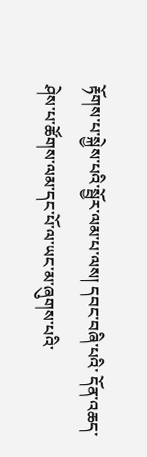རྟོགས་པ་སྐྱེས་པའི་སྦྱོར་ལམ་པ་ལས། དབང་བཞི་པའི་ དོན་འཆད་ཤེས་པ་ཚོགས་ལམ་དང་པོ་ལ་ཡང་མ་ཞུགས་པའི་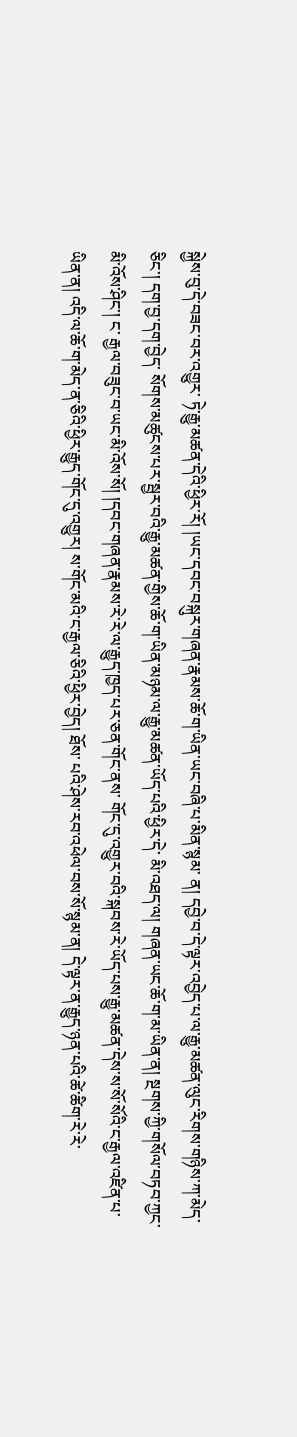སྐྱེས་བུ་དེ་བཟང་བར་འགྱུར་ ཏེ་རྒྱུ་མཚན་དེའི་ཕྱིར་རོ། །ཡང་དབང་བསྐུར་གཞན་རྣམས་ཆོ་ག་ཡིན་ཡང་བཞི་པ་མིན་སྙམ་ ན། དབྱེ་བ་དེ་ལྟར་འབྱེད་པ་ལ་རྒྱུ་མཚན་ལུང་རིགས་གཉིས་ཀ་མེད་ཅིང་། དག་བྱ་དག་བྱེད་ སོགས་མཚུངས་པར་སྦྱར་བའི་རྒྱུ་མཚན་གྱིས་ཆོ་ག་ཡིན་མཉམ་ལ་རྒྱུ་མཚན་ཡོད་པའི་ཕྱིར་དེ་ མི་འཐད་ལ། གཞན་ཡང་ཆོ་ག་མ་ཡིན་ན། སྔགས་ཀྱི་གསོལ་བཏབ་ཀྱང་མི་འོས་ཤིང་། ང་ རྒྱལ་བཟུང་བ་ཡང་མི་འོས་སོ། །དབང་གཞན་རྣམས་རེ་རེ་ལ་རྒྱུད་ཁྱད་པར་ཅན་གོང་ནས་ གོང་དུ་འགྱུར་བའི་སྐབས་རེ་ཡོད་པས་རྒྱུ་མཚན་དེས་ས་སོ་སོའི་ང་རྒྱལ་འཛིན་པ་ཡིན་ན། འདི་ལ་ཆོ་ག་མེད་ན་ཅིའི་ཕྱིར་རྒྱུད་གོང་དུ་འགྱུར། ས་གོང་མའི་ང་རྒྱལ་ཅིའི་ཕྱིར་བྱེད། ཐོས་ པའི་ཤེས་རབ་འཕེལ་བས་སོ་སྙམ་ན། དེ་ལྟར་ན་རྒྱུད་ཉན་པའི་ཚེ་ཚིག་རེ་རེ་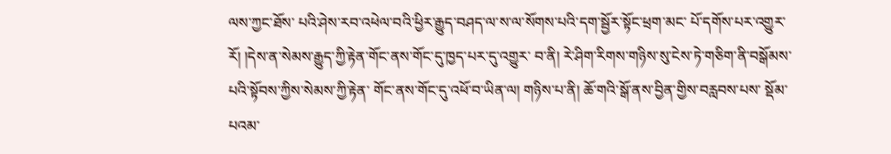ལས་ཀྱང་ཐོས་ པའི་ཤེས་རབ་འཕེལ་བའི་ཕྱིར་རྒྱུད་བཤད་ལ་ས་ལ་སོགས་པའི་དག་སྦྱོར་སྟོང་ཕྲག་མང་ པོ་དགོས་པར་འགྱུར་རོ། །དེས་ན་སེམས་རྒྱུད་ཀྱི་རྟེན་གོང་ནས་གོང་དུ་ཁྱད་པར་དུ་འགྱུར་ བ་ནི། རེ་ཤིག་རིགས་གཉིས་སུ་ངེས་ཏེ་གཅིག་ནི་བསྒོམས་པའི་སྟོབས་ཀྱིས་སེམས་ཀྱི་རྟེན་ གོང་ནས་གོང་དུ་འཕོ་བ་ཡིན་ལ། གཉིས་པ་ནི། ཆོ་གའི་སྒོ་ནས་བྱིན་གྱིས་བརླབས་པས་ སྡོམ་པའམ་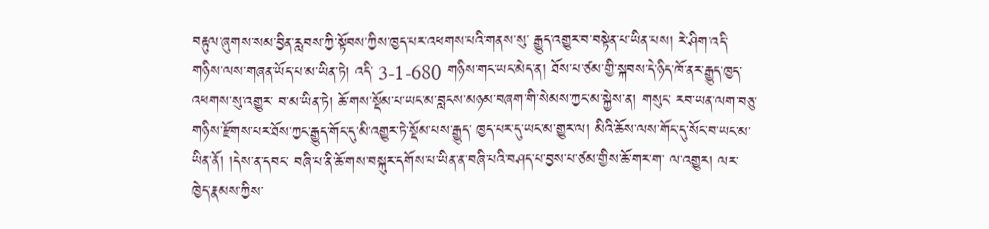བརྟུལ་ཞུགས་སམ་བྱིན་རླབས་ཀྱི་སྟོབས་ཀྱིས་ཁྱད་པར་འཕགས་པའི་གནས་སུ་ རྒྱུད་འགྱུར་བ་བསྟེན་པ་ཡིན་པས། རེ་ཤིག་འདི་གཉིས་ལས་གཞན་ཡོད་པ་མ་ཡིན་ཏེ། འདི་ 3-1-680 གཉིས་གང་ཡང་མེད་ན། ཐོས་པ་ཙམ་གྱི་སྐབས་དེ་ཉིད་ཁོ་ནར་རྒྱུད་ཁྱད་འཕགས་སུ་འགྱུར་ བ་མ་ཡིན་ཏེ། ཆོ་གས་སྡོམ་པ་ཡང་མ་བླངས་མཉམ་བཞག་གི་སེམས་ཀྱང་མ་སྐྱེས་ན། གསུང་ རབ་ཡན་ལག་བཅུ་གཉིས་རྫོགས་པར་ཐོས་ཀྱང་རྒྱུད་གོང་དུ་མི་འགྱུར་ཏེ་སྡོམ་པས་རྒྱུད་ ཁྱད་པར་དུ་ཡང་མ་གྱུར་ལ། མིའི་ཆོས་ལས་གོང་དུ་སོང་བ་ཡང་མ་ཡིན་ནོ། །དེས་ན་དབང་ བཞི་པ་ནི་ཆོ་གས་བསྐུར་དགོས་པ་ཡིན་ན་བཞི་པའི་བཤད་པ་བྱས་པ་ཙམ་གྱིས་ཆོ་གར་ག་ ལ་འགྱུར། ལར་ཁྱེད་རྣམས་ཀྱིས་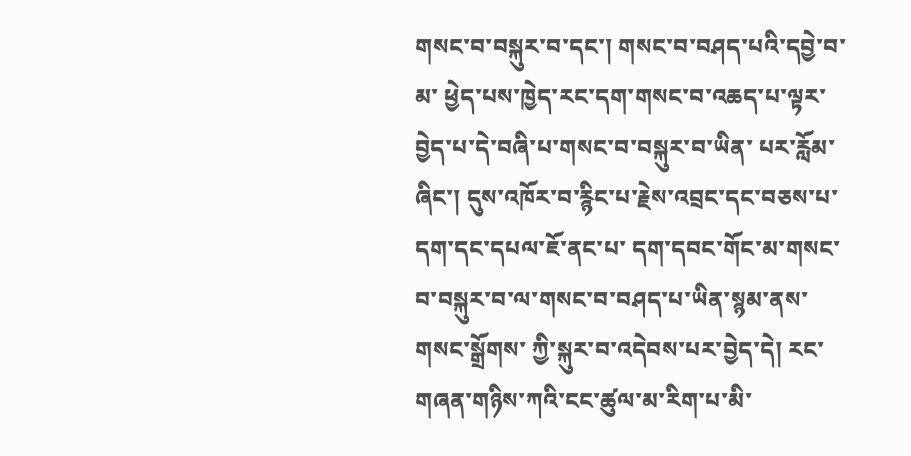གསང་བ་བསྐུར་བ་དང་། གསང་བ་བཤད་པའི་དབྱེ་བ་མ་ ཕྱེད་པས་ཁྱེད་རང་དག་གསང་བ་འཆད་པ་ལྟར་བྱེད་པ་དེ་བཞི་པ་གསང་བ་བསྐུར་བ་ཡིན་ པར་རློམ་ཞིང་། དུས་འཁོར་བ་རྙིང་པ་རྗེས་འབྲང་དང་བཅས་པ་དག་དང་དཔལ་ཇོ་ནང་པ་ དག་དབང་གོང་མ་གསང་བ་བསྐུར་བ་ལ་གསང་བ་བཤད་པ་ཡིན་སྙམ་ནས་གསང་སྒྲོགས་ ཀྱི་སྐུར་བ་འདེབས་པར་བྱེད་དེ། རང་གཞན་གཉིས་ཀའི་ངང་ཚུལ་མ་རིག་པ་མི་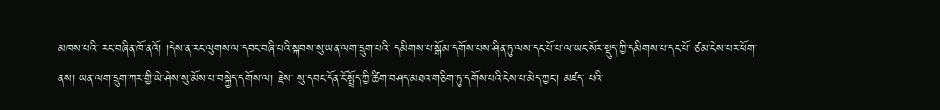མཁས་པའི་ རང་བཞིན་ཁོ་ནའོ། །དེས་ན་རང་ལུགས་ལ་དབང་བཞི་པའི་སྐབས་སུ་ཡན་ལག་དྲུག་པའི་ དམིགས་པ་སྒོམ་དགོས་པས་ཤིན་ཏུ་ལས་དང་པོ་པ་ལ་ཡང་སོར་སྡུད་ཀྱི་དམིགས་པ་དང་པོ་ ཙམ་ངེས་པར་ཕོག་ནས། ཡན་ལག་དྲུག་ཀར་གྱི་ཡེ་ཤེས་སུ་མོས་པ་བསྐྱེད་དགོས་ལ། རྗེས་ སུ་དབང་དོན་ངོ་སྤྲོད་ཀྱི་ཚིག་བཤད་མཐའ་གཅིག་ཏུ་དགོས་པའི་ངེས་པ་མེད་ཀྱང་། མཛད་ པའི་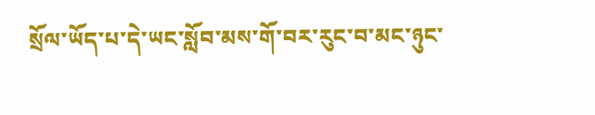སྲོལ་ཡོད་པ་དེ་ཡང་སློབ་མས་གོ་བར་རུང་བ་མང་ཉུང་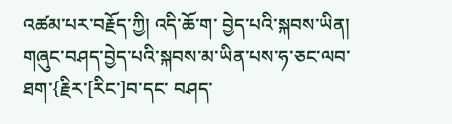འཚམ་པར་བརྗོད་ཀྱི། འདི་ཆོ་ག་ བྱེད་པའི་སྐབས་ཡིན། གཞུང་བཤད་བྱེད་པའི་སྐབས་མ་ཡིན་པས་ཧ་ཅང་ལབ་ཐག་{རྗིར་[རིང་]བ་དང་ བཤད་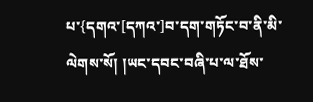པ་{དགའ་[དཀའ་]བ་དག་གཏོང་བ་ནི་མི་ལེགས་སོ། །ཡང་དབང་བཞི་པ་ལ་ཐོས་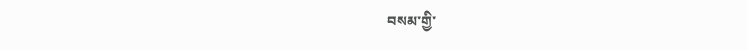བསམ་གྱི་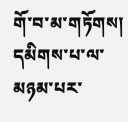གོ་བ་མ་གཏོགས། དམིགས་པ་ལ་མཉམ་པར་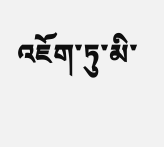འཇོག་ཏུ་མི་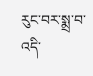རུང་བར་སྨྲ་བ་འདི་